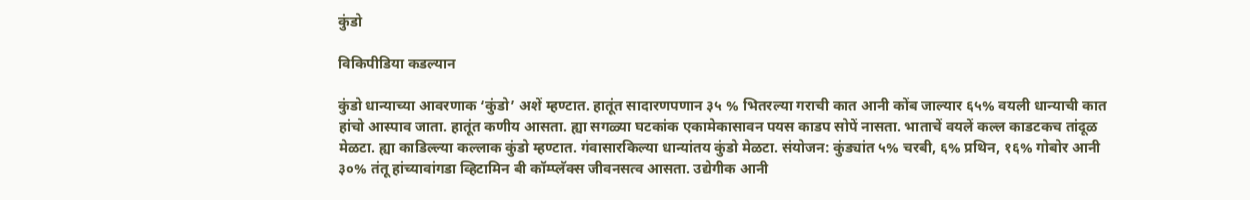कुंडो

विकिपीडिया कडल्यान

कुंडो धान्याच्या आवरणाक ‘कुंडो’ अशें म्हण्टात. हातूंत सादारणपणान ३५ % भितरल्या गराची कात आनी कोंब जाल्यार ६५% वयली धान्याची कात हांचो आस्पाव जाता. हातूंत कणीय आसता. ह्या सगळ्या घटकांक एकामेकासावन पयस काडप सोपें नासता. भाताचें वयलें कल्ल काडटकच तांदूळ मेळटा. ह्या काडिल्ल्या कल्लाक कुंडो म्हण्टात. गंवासारकिल्या धान्यांतय कुंडो मेळटा. संयोजन: कुंड्यांत ५% चरबी, ६% प्रथिन, १६% गोबोर आनी ३०% तंतू हांच्यावांगडा व्हिटामिन बी कॉम्प्लॅक्स जीवनसत्व आसता. उद्येगीक आनी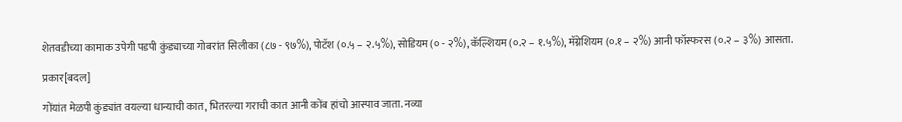शेतवडीच्या कामाक उपेगी पडपी कुंड्याच्या गोबरांत सिलीका (८७ - ९७%), पोटॅश (०.५ – २.५%), सोडियम (० - २%), कॅल्शियम (०.२ – १.५%), मॅग्नेशियम (०.१ – २%) आनी फॉस्फरस (०.२ – ३%) आसता.

प्रकार[बदल]

गोंयांत मेळपी कुंड्यांत वयल्या धान्याची कात, भितरल्या गराची कात आनी कोंब हांचो आस्पाव जाता. नव्या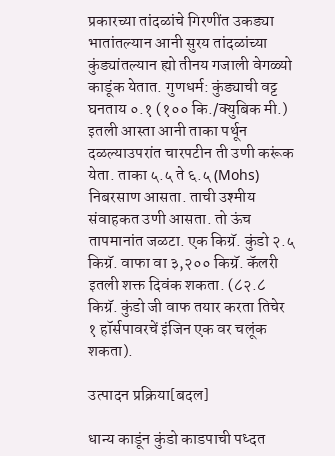प्रकारच्या तांदळांचे गिरणींत उकड्या भातांतल्यान आनी सुरय तांदळांच्या कुंड्यांतल्यान ह्यो तीनय गजाली वेगळ्यो काडूंक येतात. गुणधर्म: कुंड्याची वट्ट घनताय ०.१ (१०० कि./क्युबिक मी.) इतली आस्ता आनी ताका पर्थून दळल्याउपरांत चारपटीन ती उणी करूंक येता. ताका ५.५ ते ६.५ (Mohs) निबरसाण आसता. ताची उश्मीय संवाहकत उणी आसता. तो ऊंच तापमानांत जळटा. एक किग्रॅ. कुंडो २.५ किग्रॅ. वाफा वा ३,२०० किग्रॅ. कॅलरी इतली शक्त दिवंक शकता. (८२.८ किग्रॅ. कुंडो जी वाफ तयार करता तिचेर १ हॉर्सपावरचें इंजिन एक वर चलूंक शकता).

उत्पादन प्रक्रिया[बदल]

धान्य काडूंन कुंडो काडपाची पध्दत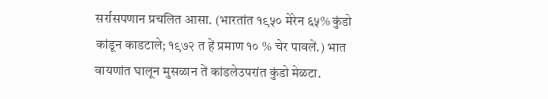सर्रासपणान प्रचलित आसा. (भारतांत १९५० मेरेन ६५% कुंडो कांडून काडटाले; १९७२ त हें प्रमाण १० % चेर पावलें.) भात वायणांत घालून मुसळान तें कांडलेउपरांत कुंडो मेळटा.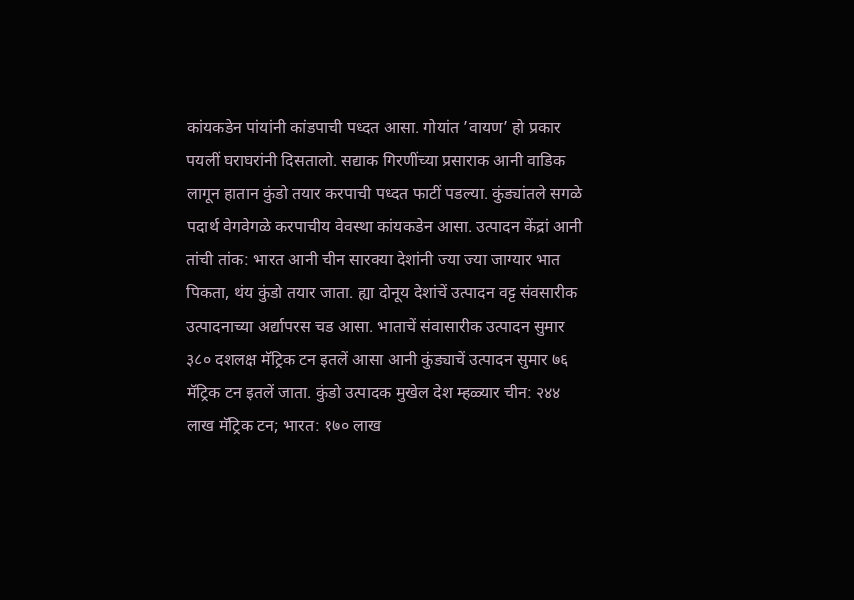कांयकडेन पांयांनी कांडपाची पध्दत आसा. गोयांत ’वायण’ हो प्रकार पयलीं घराघरांनी दिसतालो. सद्याक गिरणींच्या प्रसाराक आनी वाडिक लागून हातान कुंडो तयार करपाची पध्दत फाटीं पडल्या. कुंड्यांतले सगळे पदार्थ वेगवेगळे करपाचीय वेवस्था कांयकडेन आसा. उत्पादन केंद्रां आनी तांची तांक: भारत आनी चीन सारक्या देशांनी ज्या ज्या जाग्यार भात पिकता, थंय कुंडो तयार जाता. ह्या दोनूय देशांचें उत्पादन वट्ट संवसारीक उत्पादनाच्या अर्द्यापरस चड आसा. भाताचें संवासारीक उत्पादन सुमार ३८० दशलक्ष मॅट्रिक टन इतलें आसा आनी कुंड्याचें उत्पादन सुमार ७६ मॅट्रिक टन इतलें जाता. कुंडो उत्पादक मुखेल देश म्हळ्यार चीन: २४४ लाख मॅट्रिक टन; भारत: १७० लाख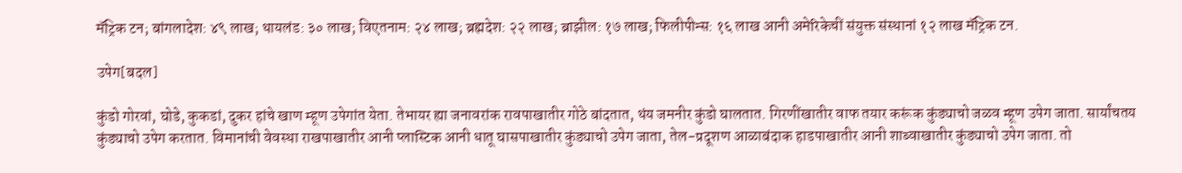मॅट्रिक टन; बांगलादेश: ४९ लाख; थायलंड: ३० लाख; विएतनाम: २४ लाख; ब्रह्मदेश: २२ लाख; ब्राझील: १७ लाख; फिलीपीन्स: १६ लाख आनी अमेरिकेचीं संयुक्त संस्थानां १२ लाख मॅट्रिक टन.

उपेग[बदल]

कुंडो गोरवां, घोडे, कुकडां, दुकर हांचे खाण म्हूण उपेगांत येता. तेभायर ह्या जनावरांक रावपाखातीर गोठे बांदतात, थंय जमनीर कुंडो घालतात. गिरणींखातीर वाफ तयार करूंक कुंड्याचो जळव म्हूण उपेग जाता. सार्यांचतय कुंड्याचो उपेग करतात. विमानांची वेवस्था राखपाखातीर आनी प्लास्टिक आनी धातू घासपाखातीर कुंड्याचो उपेग जाता, तेल-प्रदूशण आळाबंदाक हाडपाखातीर आनी शाब्वाखातीर कुंड्याचो उपेग जाता. तो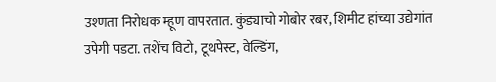उश्णता निरोधक म्हूण वापरतात. कुंड्याचो गोबोर रबर, शिमीट हांच्या उद्येगांत उपेगी पडटा. तशेंच विटो, टूथपेस्ट, वेल्डिंग,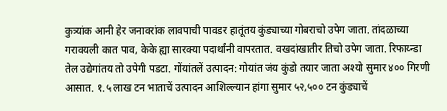कुत्र्यांक आनी हेर जनावरांक लावपाची पावडर हातूंतय कुंड्याच्या गोबराचो उपेग जाता. तांदळाच्या गरावयली कात पाव, केके ह्या सारक्या पदार्थांनी वापरतात. वखदांखातीर तिचो उपेग जाता. रिफाय्न्डा तेल उद्येगांतय तो उपेगी पडटा. गोंयांतलें उत्पादन: गोयांत जंय कुंडो तयार जाता अश्यो सुमार ४०० गिरणी आसात. १.५ लाख टन भाताचें उत्पादन आशिल्ल्यान हांगा सुमार ५२,५०० टन कुंड्याचें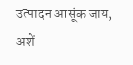उत्पादन आसूंक जाय, अशें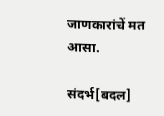जाणकारांचें मत आसा.

संदर्भ[बदल]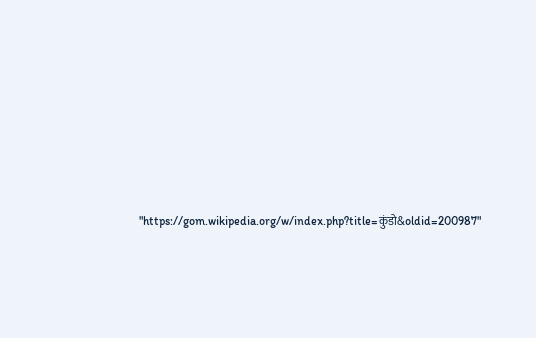"https://gom.wikipedia.org/w/index.php?title=कुंडो&oldid=200987"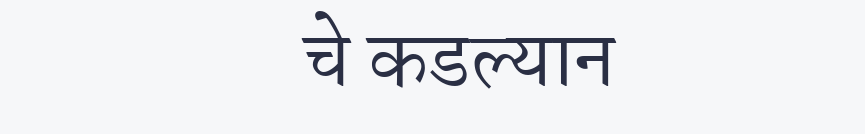चे कडल्यान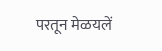परतून मेळयलें